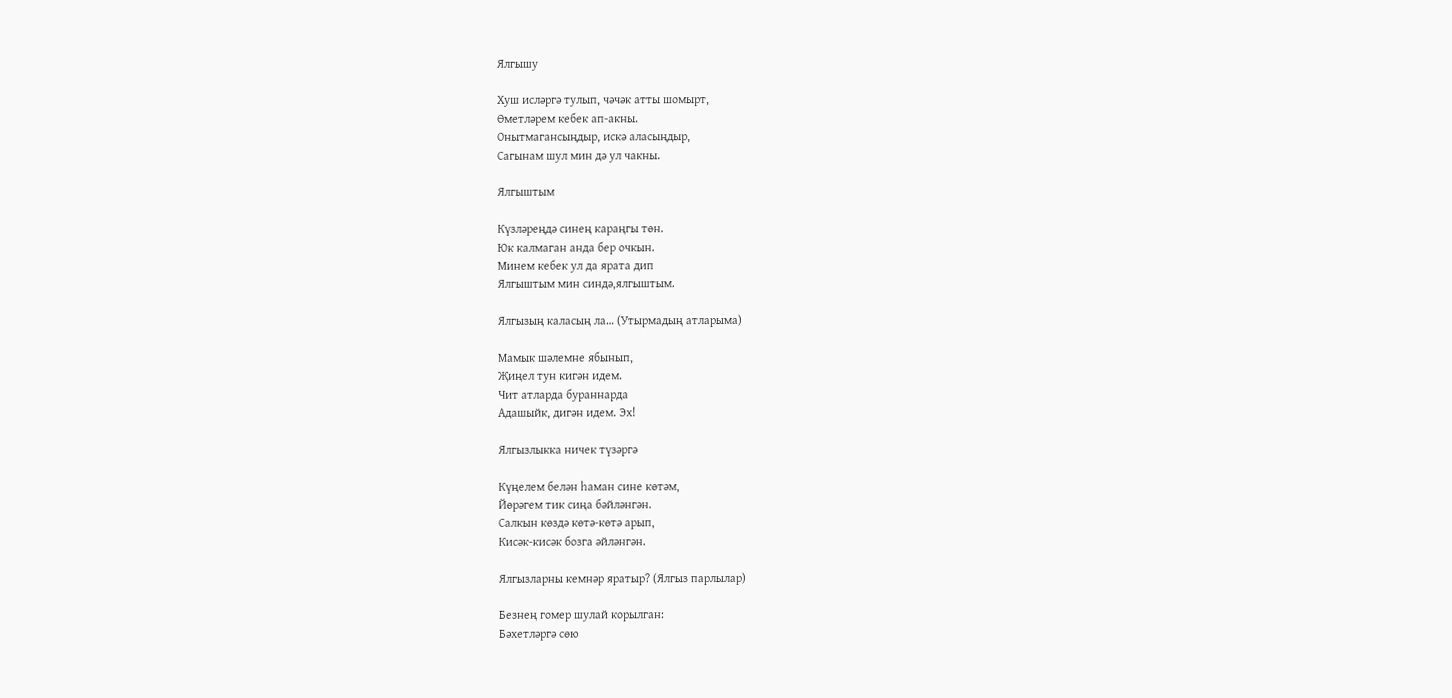Ялгышу

Хуш исләргә тулып, чәчәк атты шомырт,
Өметләрем кебек ап-акны.
Онытмагансыңдыр, искә аласыңдыр,
Сагынам шул мин дә ул чакны.

Ялгыштым

Күзләреңдә синең караңгы төн.
Юк калмаган анда бер очкын.
Минем кебек ул да ярата дип
Ялгыштым мин синдә,ялгыштым.

Ялгызың каласың ла… (Утырмадың атларыма)

Мамык шәлемне ябынып,
Җиңел тун кигән идем.
Чит атларда бураннарда
Адашыйк, дигән идем. Эх!

Ялгызлыкка ничек түзәргә

Күңелем белән һаман сине көтәм,
Йөрәгем тик сиңа бәйләнгән.
Салкын көздә көтә-көтә арып,
Кисәк-кисәк бозга әйләнгән.

Ялгызларны кемнәр яратыр? (Ялгыз парлылар)

Безнең гомер шулай корылган:
Бәхетләргә сөю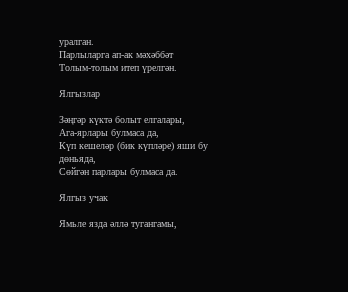уралган.
Парлыларга ап-ак мәхәббәт
Толым-толым итеп үрелгән.

Ялгызлар

Зәңгәр күктә болыт елгалары,
Ага-ярлары булмаса да,
Күп кешеләр (бик күпләре) яши бу дөньяда,
Сөйгән парлары булмаса да.

Ялгыз учак

Ямьле язда әллә тугангамы,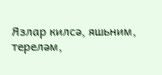Язлар килсә, яшьним, тереләм,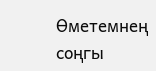Өметемнең соңгы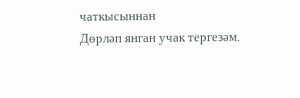чаткысыннан
Дөрләп янган учак тергезәм.